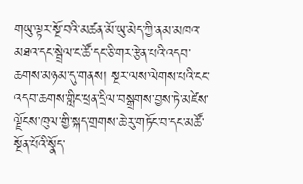གཡུ་ལྟར་སྔོ་བའི་མཚན་མོ་ཡུ་མེད་ཀྱི་ནམ་མཁའ་མཐའ་དང་སྦྲེལ་ང་ཚོ་དང་ཅི་གར་རྩེན་པའི་འདབ་ཆགས་མཉམ་དུ་གནས། སྔར་ལས་ལེགས་པའི་ངང་འདབ་ཆགས་གླིང་ཕྲན་དྲིལ་བསྒྲགས་བྱས་ཏེ་མཛེས་ལྗོངས་ཁུལ་གྱི་སྐད་གྲགས་ཆེ་རུ་གཏོང་བ་དང་མཚོ་སྔོན་པོའི་སྣོད་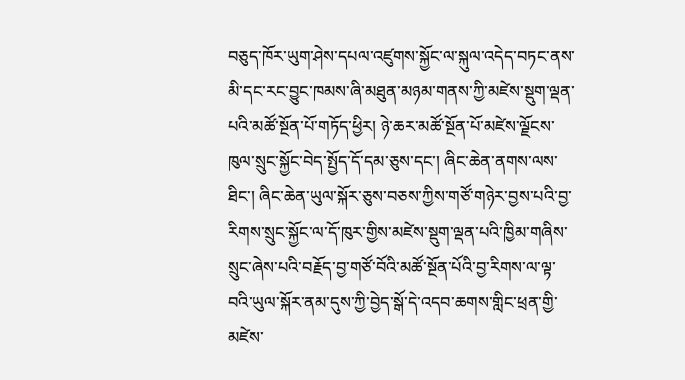བཅུད་ཁོར་ཡུག་ཤེས་དཔལ་འཛུགས་སྐྱོང་ལ་སྐུལ་འདེད་བཏང་ནས་མི་དང་རང་བྱུང་ཁམས་ཞི་མཐུན་མཉམ་གནས་ཀྱི་མཛེས་སྡུག་ལྡན་པའི་མཚོ་སྔོན་པོ་གཏོད་ཕྱིར། ཉེ་ཆར་མཚོ་སྔོན་པོ་མཛེས་ལྗོངས་ཁུལ་སྲུང་སྐྱོང་བེད་སྤྱོད་དོ་དམ་ཅུས་དང་། ཞིང་ཆེན་ནགས་ལས་ཐིང་། ཞིང་ཆེན་ཡུལ་སྐོར་ཅུས་བཅས་ཀྱིས་གཙོ་གཉེར་བྱས་པའི་བྱ་རིགས་སྲུང་སྐྱོང་ལ་དོ་ཁུར་གྱིས་མཛེས་སྡུག་ལྡན་པའི་ཁྱིམ་གཞིས་སྲུང་ཞེས་པའི་བརྗོད་བྱ་གཙོ་བོའི་མཚོ་སྔོན་པོའི་བྱ་རིགས་ལ་ལྟ་བའི་ཡུལ་སྐོར་ནམ་དུས་ཀྱི་བྱེད་སྒོ་དེ་འདབ་ཆགས་གླིང་ཕྲན་གྱི་མཛེས་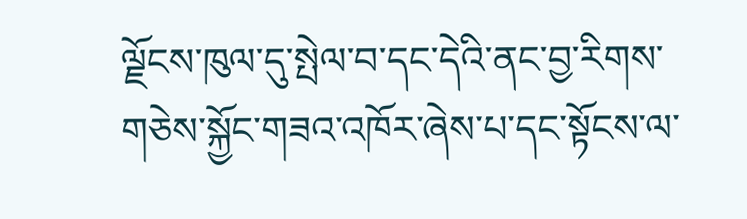ལྗོངས་ཁུལ་དུ་སྤེལ་བ་དང་དེའི་ནང་བྱ་རིགས་གཅེས་སྐྱོང་གཟའ་འཁོར་ཞེས་པ་དང་སྟོངས་ལ་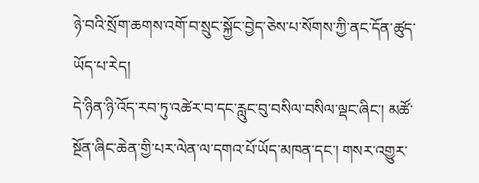ཉེ་བའི་སྲོག་ཆགས་འགོ་བ་སྲུང་སྐྱོང་བྱེད་ཅེས་པ་སོགས་ཀྱི་ནང་དོན་ཚུད་ཡོད་པ་རེད།
དེ་ཉིན་ཉི་འོད་རབ་ཏུ་འཚེར་བ་དང་རླུང་བུ་བསིལ་བསིལ་ལྡང་ཞིང་། མཚོ་སྔོན་ཞིང་ཆེན་གྱི་པར་ལེན་ལ་དགའ་པོ་ཡོད་མཁན་དང་། གསར་འགྱུར་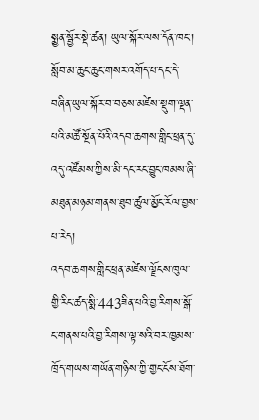སྨྱན་སྦྱོར་སྡེ་ཚན། ཡུལ་སྐོར་ལས་དོན་ཁང་། སློབ་མ་ཆུང་ཆུང་གསར་འགོད་པ་དང་དེ་བཞིན་ཡུལ་སྐོར་བ་བཅས་མཛེས་སྡུག་ལྡན་པའི་མཚོ་སྔོན་པོའི་འདབ་ཆགས་གླིང་ཕྲན་དུ་འདུ་འཛོམས་ཀྱིས་མི་དང་རང་བྱུང་ཁམས་ཞི་མཐུན་མཉམ་གནས་ཐུབ་ཚུལ་མྱོང་རོལ་བྱས་པ་རེད།
འདབ་ཆགས་གླིང་ཕྲན་མཛེས་ལྗོངས་ཁུལ་གྱི་རིང་ཚད་སྨི་443ཟིན་པའི་བྱ་རིགས་སྒོ་ང་གནས་པའི་བྱ་རིགས་ལྟ་སའི་བར་ཁྱམས་ཁྲོད་གཡས་གཡོན་གཉིས་ཀྱི་གྱང་ངོས་ཐོག་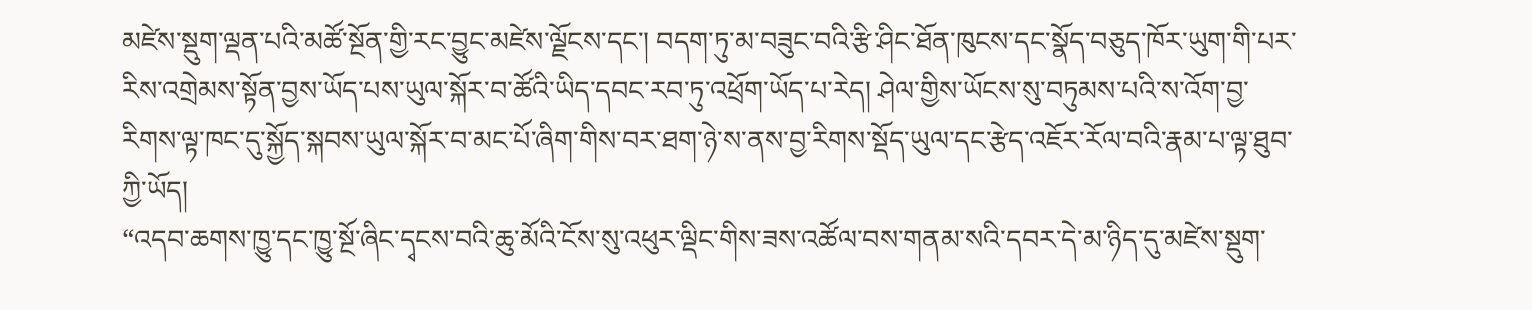མཛེས་སྡུག་ལྡན་པའི་མཚོ་སྔོན་གྱི་རང་བྱུང་མཛེས་ལྗོངས་དང་། བདག་ཏུ་མ་བཟུང་བའི་རྩི་ཤིང་ཐོན་ཁུངས་དང་སྣོད་བཅུད་ཁོར་ཡུག་གི་པར་རིས་འགྲེམས་སྟོན་བྱས་ཡོད་པས་ཡུལ་སྐོར་བ་ཚོའི་ཡིད་དབང་རབ་ཏུ་འཕྲོག་ཡོད་པ་རེད། ཤེལ་གྱིས་ཡོངས་སུ་བཏུམས་པའི་ས་འོག་བྱ་རིགས་ལྟ་ཁང་དུ་སྐྱོད་སྐབས་ཡུལ་སྐོར་བ་མང་པོ་ཞིག་གིས་བར་ཐག་ཉེ་ས་ནས་བྱ་རིགས་སྡོད་ཡུལ་དང་རྩེད་འཇོར་རོལ་བའི་རྣམ་པ་ལྟ་ཐུབ་ཀྱི་ཡོད།
“འདབ་ཆགས་ཁྱུ་དང་ཁྱུ་སྔོ་ཞིང་དྭངས་བའི་ཆུ་མོའི་ངོས་སུ་འཕུར་ལྡིང་གིས་ཟས་འཚོལ་བས་གནམ་སའི་དབར་དེ་མ་ཉིད་དུ་མཛེས་སྡུག་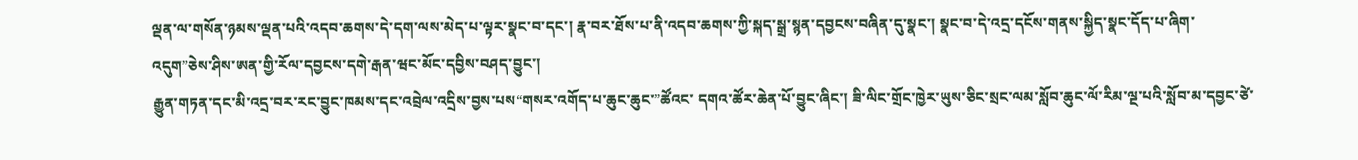ལྡན་ལ་གསོན་ཉམས་ལྡན་པའི་འདབ་ཆགས་དེ་དག་ལས་མེད་པ་ལྟར་སྣང་བ་དང་། རྣ་བར་ཐོས་པ་ནི་འདབ་ཆགས་ཀྱི་སྐད་སྒྲ་སྙན་དབྱངས་བཞིན་དུ་སྣང་། སྣང་བ་དེ་འདྲ་དངོས་གནས་སྐྱིད་སྣང་དོད་པ་ཞིག་འདུག”ཅེས་ཤིས་ཨན་གྱི་རོལ་དབྱངས་དགེ་རྒན་ཝང་མོང་དབྱིས་བཤད་བྱུང་།
རྒྱུན་གཏན་དང་མི་འདྲ་བར་རང་བྱུང་ཁམས་དང་འབྲེལ་འདྲིས་བྱས་པས“གསར་འགོད་པ་ཆུང་ཆུང་”ཚོའང་ དགའ་ཚོར་ཆེན་པོ་བྱུང་ཞིང་། ཟི་ལིང་གྲོང་ཁྱེར་ཡུས་ཅིང་སྲང་ལམ་སློབ་ཆུང་ལོ་རིམ་ལྔ་པའི་སློབ་མ་དབྱང་ཙེ་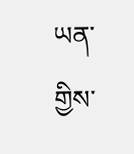ཡན་གྱིས་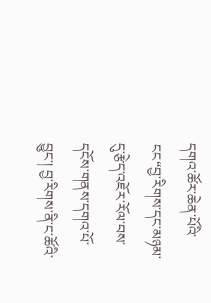དགའ་ཚོར་ཆེན་པོའི་ངང“བྱ་རིགས་དང་མཉམ་དུ་རྩེད་འཇོར་རོལ་བས་དངོས་གནས་དགའ་པོ་བྱུང་། བྱ་རིགས་ནི་ང་ཚོའི་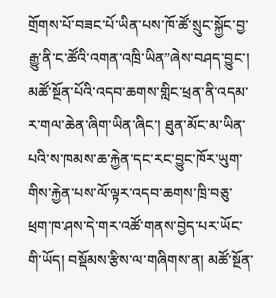གྲོགས་པོ་བཟང་པོ་ཡིན་པས་ཁོ་ཚོ་སྲུང་སྐྱོང་བྱ་རྒྱུ་ནི་ང་ཚོའི་འགན་འཁྲི་ཡིན”ཞེས་བཤད་བྱུང་།
མཚོ་སྔོན་པོའི་འདབ་ཆགས་གླིང་ཕྲན་ནི་འདམ་ར་གལ་ཆེན་ཞིག་ཡིན་ཞིང་། ཐུན་མོང་མ་ཡིན་པའི་ས་ཁམས་ཆ་རྐྱེན་དང་རང་བྱུང་ཁོར་ཡུག་གིས་རྐྱེན་པས་ལོ་ལྟར་འདབ་ཆགས་ཁྲི་བཅུ་ཕྲག་ཁ་ཤས་དེ་གར་འཚོ་གནས་བྱེད་པར་ཡོང་གི་ཡོད། བསྡོམས་རྩིས་ལ་གཞིགས་ན། མཚོ་སྔོན་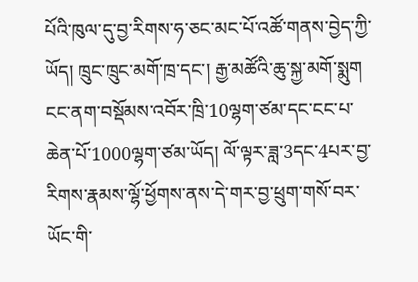པོའི་ཁུལ་དུ་བྱ་རིགས་ཧ་ཅང་མང་པོ་འཚོ་གནས་བྱེད་ཀྱི་ཡོད། ཁྲུང་ཁྲུང་མགོ་ཁྲ་དང་། རྒྱ་མཚོའི་ཆུ་སྐྱ་མགོ་སྨུག ངང་ནག་བསྡོམས་འབོར་ཁྲི་10ལྷག་ཙམ་དང་ངང་པ་ཆེན་པོ་1000ལྷག་ཙམ་ཡོད། ལོ་ལྟར་ཟླ་3དང་4པར་བྱ་རིགས་རྣམས་ལྷོ་ཕྱོགས་ནས་དེ་གར་བྱ་ཕྲུག་གསོ་བར་ཡོང་གི་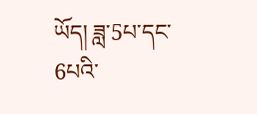ཡོད། ཟླ་5པ་དང་6པའི་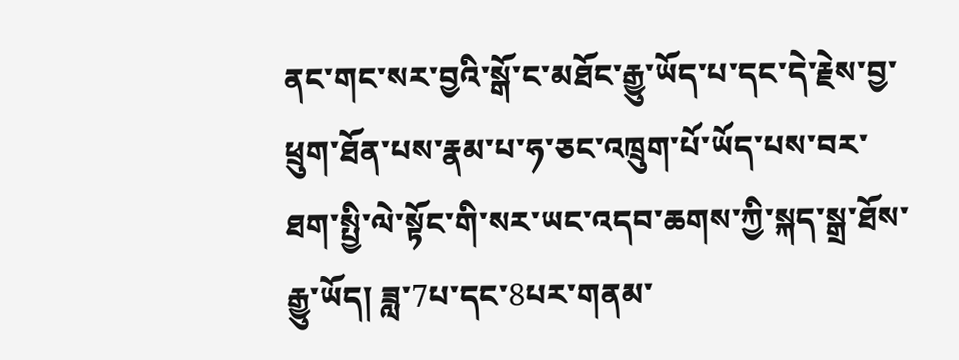ནང་གང་སར་བྱའི་སྒོ་ང་མཐོང་རྒྱུ་ཡོད་པ་དང་དེ་རྗེས་བྱ་ཕྲུག་ཐོན་པས་རྣམ་པ་ཧ་ཅང་འཁྲུག་པོ་ཡོད་པས་བར་ཐག་སྤྱི་ལེ་སྟོང་གི་སར་ཡང་འདབ་ཆགས་ཀྱི་སྐད་སྒྲ་ཐོས་རྒྱུ་ཡོད། ཟླ་7པ་དང་8པར་གནམ་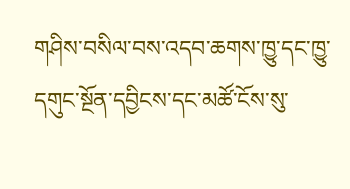གཤིས་བསིལ་བས་འདབ་ཆགས་ཁྱུ་དང་ཁྱུ་དགུང་སྔོན་དབྱིངས་དང་མཚོ་ངོས་སུ་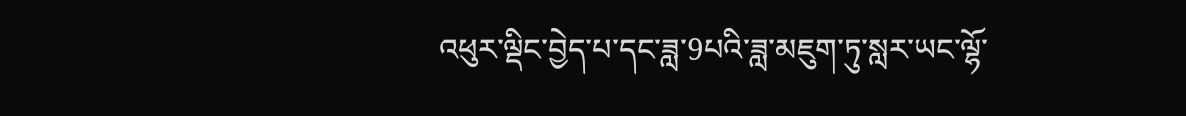འཕུར་ལྡིང་བྱེད་པ་དང་ཟླ་9པའི་ཟླ་མཇུག་ཏུ་སླར་ཡང་ལྷོ་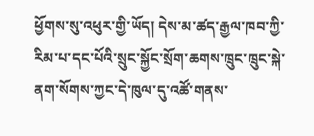ཕྱོགས་སུ་འཕུར་གྱི་ཡོད། དེས་མ་ཚད་རྒྱལ་ཁབ་ཀྱི་རིམ་པ་དང་པོའི་སྲུང་སྐྱོང་སྲོག་ཆགས་ཁྲུང་ཁྲུང་སྐེ་ནག་སོགས་ཀྱང་དེ་ཁུལ་དུ་འཚོ་གནས་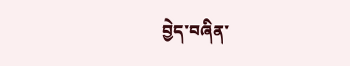བྱེད་བཞིན་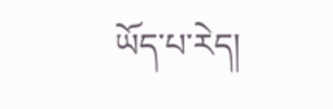ཡོད་པ་རེད།